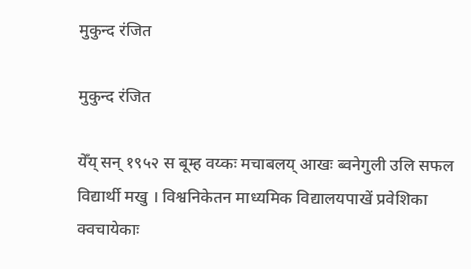मुकुन्द रंजित

मुकुन्द रंजित

येँय् सन् १९५२ स बूम्ह वय्कः मचाबलय् आखः ब्वनेगुली उलि सफल विद्यार्थी मखु । विश्वनिकेतन माध्यमिक विद्यालयपाखें प्रवेशिका क्वचायेकाः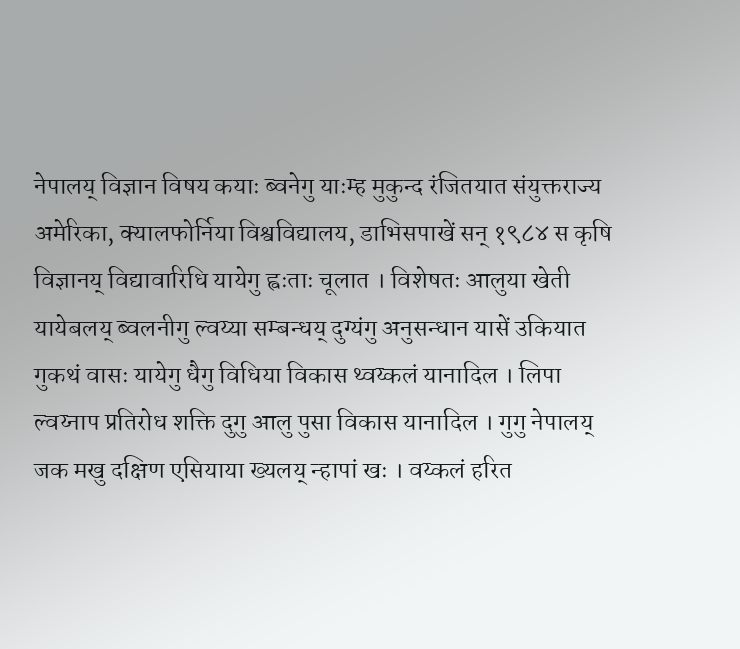नेपालय् विज्ञान विषय कयाः ब्वनेगु याःम्ह मुकुन्द रंजितयात संयुक्तराज्य अमेरिका, क्यालफोर्निया विश्वविद्यालय, डाभिसपाखें सन् १९८४ स कृषि विज्ञानय् विद्यावारिधि यायेगु ह्वःताः चूलात । विशेषतः आलुया खेती यायेबलय् ब्वलनीगु ल्वय्या सम्बन्धय् दुग्यंगु अनुसन्धान यासें उकियात गुकथं वासः यायेगु धैगु विधिया विकास थ्वय्कलं यानादिल । लिपा ल्वय्नाप प्रतिरोध शक्ति दुगु आलु पुसा विकास यानादिल । गुगु नेपालय् जक मखु दक्षिण एसियाया ख्यलय् न्हापां खः । वय्कलं हरित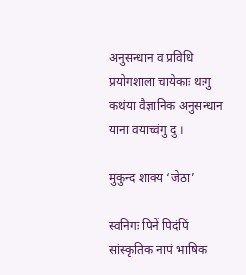अनुसन्धान व प्रविधि प्रयोगशाला चायेकाः थःगु कथंया वैज्ञानिक अनुसन्धान याना वयाच्वंगु दु ।

मुकुन्द शाक्य ‘जेठा’

स्वनिगः पिनें पिदंपिं सांस्कृतिक नापं भाषिक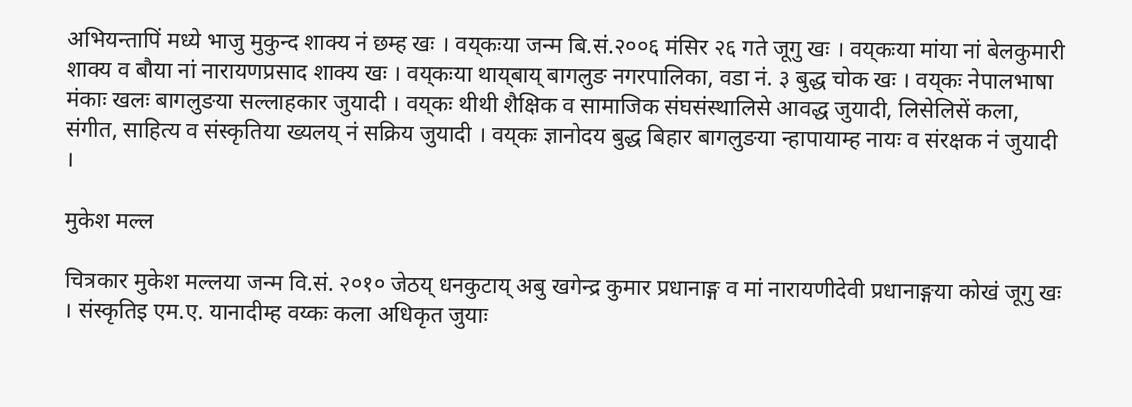अभियन्तापिं मध्ये भाजु मुकुन्द शाक्य नं छम्ह खः । वय्‌कःया जन्म बि.सं.२००६ मंसिर २६ गते जूगु खः । वय्‌कःया मांया नां बेलकुमारी शाक्य व बौया नां नारायणप्रसाद शाक्य खः । वय्‌कःया थाय्‌बाय् बागलुङ नगरपालिका, वडा नं. ३ बुद्ध चोक खः । वय्‌कः नेपालभाषा मंकाः खलः बागलुङया सल्लाहकार जुयादी । वय्‌कः थीथी शैक्षिक व सामाजिक संघसंस्थालिसे आवद्ध जुयादी, लिसेलिसें कला, संगीत, साहित्य व संस्कृतिया ख्यलय् नं सक्रिय जुयादी । वय्‌कः ज्ञानोदय बुद्ध बिहार बागलुङया न्हापायाम्ह नायः व संरक्षक नं जुयादी ।

मुकेश मल्ल

चित्रकार मुकेश मल्लया जन्म वि.सं. २०१० जेठय् धनकुटाय् अबु खगेन्द्र कुमार प्रधानाङ्ग व मां नारायणीदेवी प्रधानाङ्गया कोखं जूगु खः । संस्कृतिइ एम.ए. यानादीम्ह वय्कः कला अधिकृत जुयाः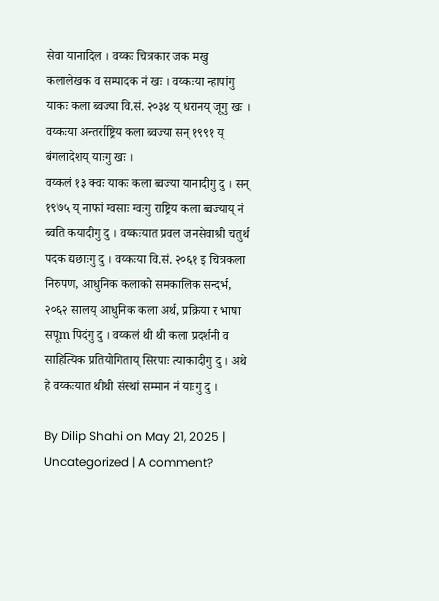सेवा यानादिल । वय्कः चित्रकार जक मखु कलालेखक व सम्पादक नं खः । वय्कःया न्हापांगु याकः कला ब्वज्या वि.सं. २०३४ य् धरानय् जूगु खः । वय्कःया अन्तर्राष्ट्रिय कला ब्वज्या सन् १९९१ य् बंगलादेशय् याःगु खः ।
वय्कलं १३ क्वः याकः कला ब्वज्या यानादीगु दु । सन् १९७५ य् नाफां ग्वसाः ग्वःगु राष्ट्रिय कला ब्वज्याय् नं ब्वति कयादीगु दु । वय्कःयात प्रवल जनसेवाश्री चतुर्थ पदक द्यछाःगु दु । वय्कःया वि.सं. २०६१ इ चित्रकला निरुपण, आधुनिक कलाको समकालिक सन्दर्भ, २०६२ सालय् आधुनिक कला अर्थ, प्रक्रिया र भाषा सपूm पिदंगु दु । वय्कलं थी थी कला प्रदर्शनी व साहित्यिक प्रतियोगिताय् सिरपाः त्याकादीगु दु । अथे हे वय्कःयात थीथी संस्थां सम्मान नं याःगु दु ।

By Dilip Shahi on May 21, 2025 | Uncategorized | A comment?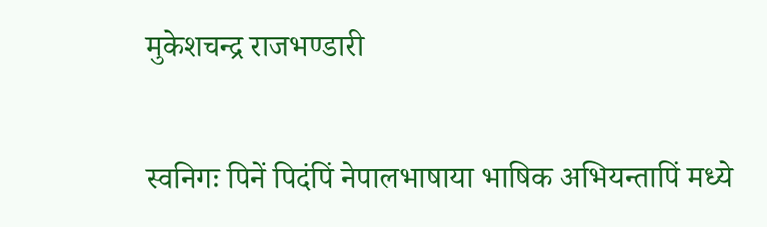मुकेशचन्द्र राजभण्डारी

स्वनिगः पिनें पिदंपिं नेपालभाषाया भाषिक अभियन्तापिं मध्ये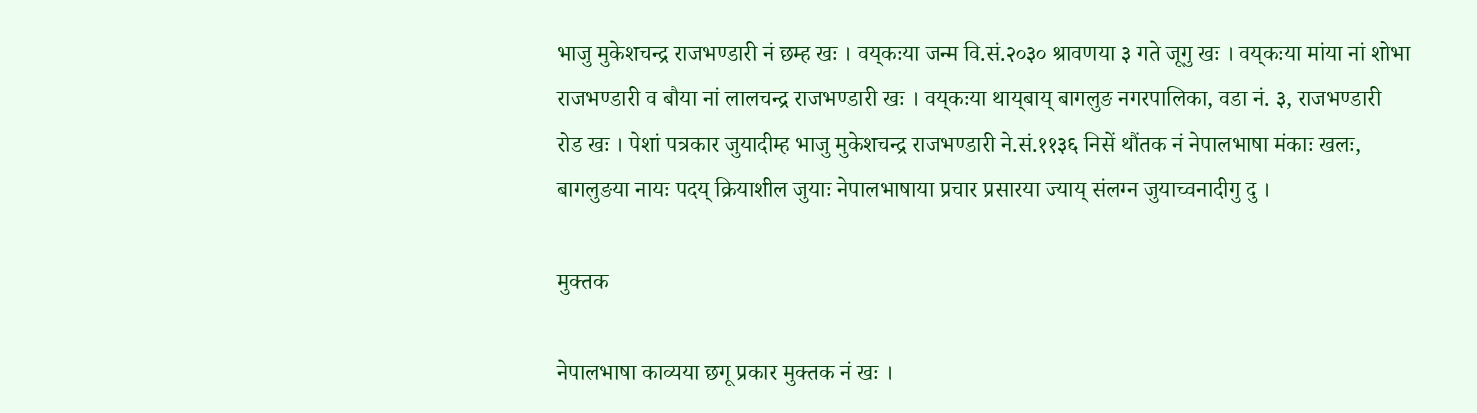भाजु मुकेशचन्द्र राजभण्डारी नं छम्ह खः । वय्‌कःया जन्म वि.सं.२०३० श्रावणया ३ गते जूगु खः । वय्‌कःया मांया नां शोभा राजभण्डारी व बौया नां लालचन्द्र राजभण्डारी खः । वय्‌कःया थाय्‌बाय् बागलुङ नगरपालिका, वडा नं. ३, राजभण्डारी रोड खः । पेशां पत्रकार जुयादीम्ह भाजु मुकेशचन्द्र राजभण्डारी ने.सं.११३६ निसें थौंतक नं नेपालभाषा मंकाः खलः, बागलुङया नायः पदय् क्रियाशील जुयाः नेपालभाषाया प्रचार प्रसारया ज्याय् संलग्न जुयाच्वनादीगु दु ।

मुक्तक

नेपालभाषा काव्यया छगू प्रकार मुक्तक नं खः ।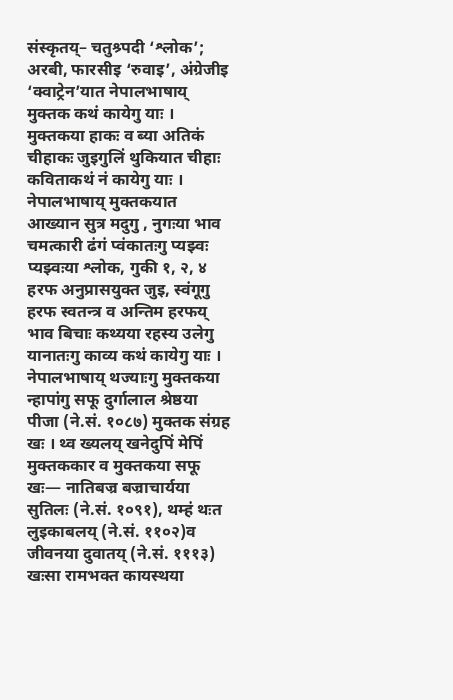संस्कृतय्– चतुश्र्पदी ‘श्लोक’; अरबी, फारसीइ ‘रुवाइ’, अंग्रेजीइ ‘क्वाट्रेन’यात नेपालभाषाय् मुक्तक कथं कायेगु याः । मुक्तकया हाकः व ब्या अतिकं चीहाकः जुइगुलिं थुकियात चीहाः कविताकथं नं कायेगु याः । नेपालभाषाय् मुक्तकयात आख्यान सुत्र मदुगु , नुगःया भाव चमत्कारी ढंगं प्वंकातःगु प्यझ्वः प्यझ्वःया श्लोक, गुकी १, २, ४ हरफ अनुप्रासयुक्त जुइ, स्वंगूगु हरफ स्वतन्त्र व अन्तिम हरफय् भाव बिचाः कथ्यया रहस्य उलेगु यानातःगु काव्य कथं कायेगु याः । नेपालभाषाय् थज्याःगु मुक्तकया न्हापांगु सफू दुर्गालाल श्रेष्ठया पीजा (ने.सं. १०८७) मुक्तक संग्रह खः । थ्व ख्यलय् खनेदुपिं मेपिं मुक्तककार व मुक्तकया सफू खः— नातिबज्र बज्राचार्यया सुतिलः (ने.सं. १०९१), थम्हं थःत लुइकाबलय् (ने.सं. ११०२)व जीवनया दुवातय् (ने.सं. १११३) खःसा रामभक्त कायस्थया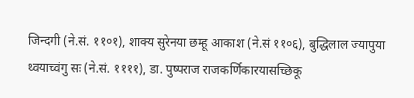जिन्दगी (ने.सं. ११०१), शाक्य सुरेनया छम्हू आकाश (ने.सं ११०६), बुद्धिलाल ज्यापुया थ्वयाच्वंगु सः (ने.सं. ११११), डा. पुष्पराज राजकर्णिकारयासच्छिकू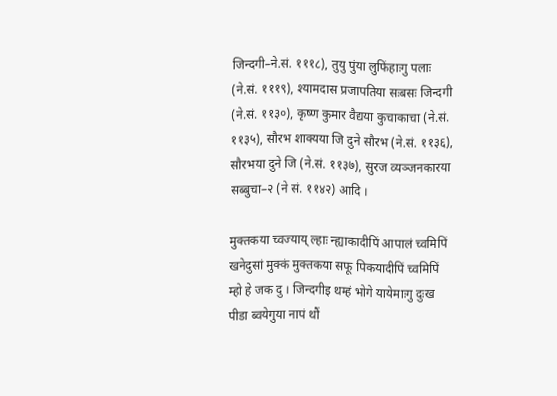जिन्दगी–ने.सं. १११८), तुयु पुंया लुफिंहाःगु पलाः (ने.सं. १११९), श्यामदास प्रजापतिया सःबसः जिन्दगी (ने.सं. ११३०), कृष्ण कुमार वैद्यया कुचाकाचा (ने.सं. ११३५), सौरभ शाक्यया जि दुने सौरभ (ने.सं. ११३६), सौरभया दुने जि (ने.सं. ११३७), सुरज व्यञ्जनकारया सब्बुचा–२ (ने सं. ११४२) आदि ।

मुक्तकया च्वज्याय् ल्हाः न्ह्याकादीपिं आपालं च्वमिपिं खनेदुसां मुक्कं मुक्तकया सफू पिकयादीपिं च्वमिपिं म्हो हे जक दु । जिन्दगीइ थम्हं भोगे यायेमाःगु दुःख पीडा ब्वयेगुया नापं थौं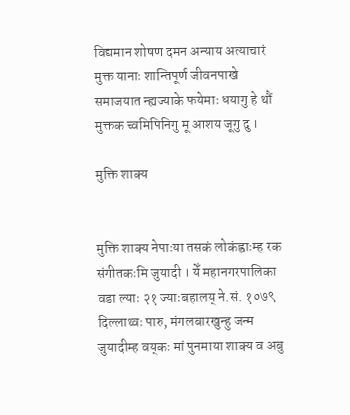विद्यमान शोषण दमन अन्याय अत्याचारं मुक्त यानाः शान्तिपूर्ण जीवनपाखे समाजयात न्ह्यज्याके फयेमाः धयागु हे थौं मुक्तक च्वमिपिनिगु मू आशय जूगु दु ।

मुक्ति शाक्य


मुक्ति शाक्य नेपाःया तसकं लोकंह्वाःम्ह रक संगीतकःमि जुयादी । येँ महानगरपालिका वडा ल्याः २१ ज्याःबहालय्‌ ने.सं. १०७९ दिल्लाथ्वः पारु, मंगलबारखुन्हु जन्म जुयादीम्ह वय्‌कः मां पुनमाया शाक्य व अबु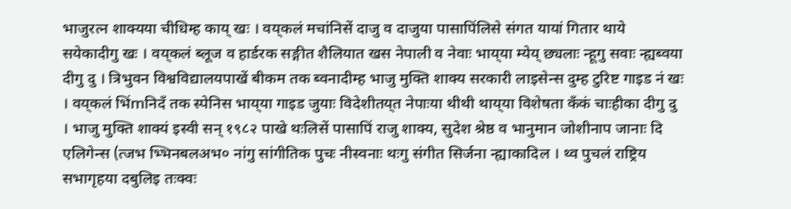भाजुरत्न शाक्यया चीधिम्ह काय्‌ खः । वय्‌कलं मचांनिसें दाजु व दाजुया पासापिंलिसे संगत यायां गितार थाये सयेकादीगु खः । वय्‌कलं ब्लूज व हार्डरक सङ्गीत शैलियात खस नेपाली व नेवाः भाय्‌या म्येय्‌ छ्यलाः न्हूगु सवाः न्ह्यब्वया दीगु दु । त्रिभुवन विश्वविद्यालयपाखें बीकम तक ब्वनादीम्ह भाजु मुक्ति शाक्य सरकारी लाइसेन्स दुम्ह टुरिष्ट गाइड नं खः । वय्‌कलं भिंmनिदँ तक स्पेनिस भाय्‌या गाइड जुयाः विदेशीतय्‌त नेपाःया थीथी थाय्‌या विशेषता कँकं चाःहीका दीगु दु । भाजु मुक्ति शाक्यं इस्वी सन् १९८२ पाखे थःलिसें पासापिं राजु शाक्य, सुदेश श्रेष्ठ व भानुमान जोशीनाप जानाः दि एलिगेन्स (त्जभ भ्भिनबलअभ० नांगु सांगीतिक पुचः नीस्वनाः थःगु संगीत सिर्जना न्ह्याकादिल । थ्व पुचलं राष्ट्रिय सभागृहया दबुलिइ तःक्वः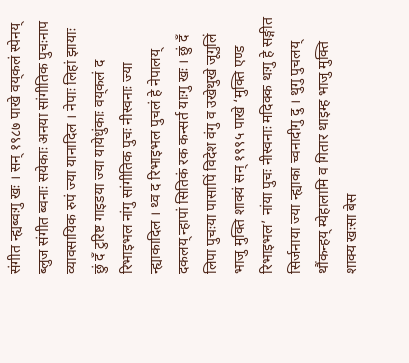संगीत न्ह्यब्वःगु खः । सन् १९८७ पाखे वय्‌कलं स्पेनय्‌ ब्लुज संगीत ब्वनाः सयेकाः अनया सांगीतिक पुचःनाप व्यावसायिक रुपं ज्या यानादिल । नेपाः लिहां झायाः छुं दँ टुरिष्ट गाइडया ज्या यायेधुंकाः वय्‌कलं द रिभाइभल नांगु सांगीतिक पुचः नीस्वनाः ज्या न्ह्याकादिल । थ्व द रिभाइभल पुचलं हे नेपालय्‌ दकलय्‌ न्हापां सितिकं रक कन्सर्त याःगु खः । छुं दँ लिपा पुचःया पासापिं विदेश वंगु व उखेथुखे जूगुलिं भाजु मुक्ति शाक्यं सन् १९९५ पाखे ‘मुक्ति एण्ड रिभाइभल’ नांया पुचः नीस्वनाः मदिक्क थःगु हे सङ्गीत सिर्जनाया ज्या न्ह्याका च्वनादीगु दु । थुगु पुचलय्‌ थौंकन्हय्‌ म्येहालामि व गितार थाइम्ह भाजु मुक्ति शाक्य खःसा बेस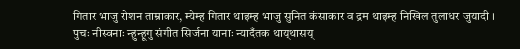गितार भाजु रोशन ताम्राकार, म्येम्ह गितार थाइम्ह भाजु सुनित कंसाकार व द्रम थाइम्ह निखिल तुलाधर जुयादी ।
पुचः नीस्वनाः न्हुन्हूगु संगीत सिर्जना यानाः न्यादँतक थाय्‌थासय्‌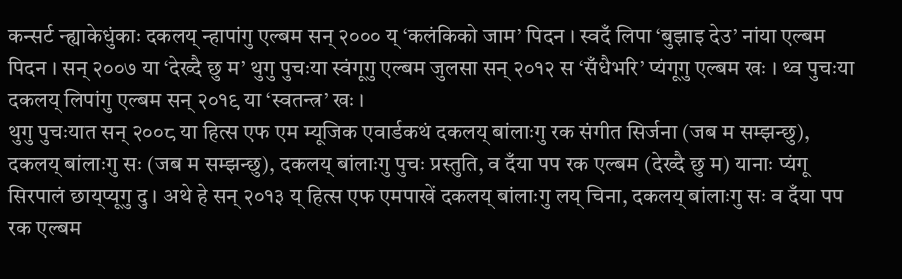कन्सर्ट न्ह्याकेधुंकाः दकलय्‌ न्हापांगु एल्बम सन् २००० य्‌ ‘कलंकिको जाम’ पिदन । स्वदँ लिपा ‘बुझाइ देउ’ नांया एल्बम पिदन । सन् २००७ या ‘देख्दै छु म’ थुगु पुचःया स्वंगूगु एल्बम जुलसा सन् २०१२ स ‘सँधैभरि’ प्यंगूगु एल्बम खः । थ्व पुचःया दकलय्‌ लिपांगु एल्बम सन् २०१९ या ‘स्वतन्त्र’ खः ।
थुगु पुचःयात सन् २००८ या हित्स एफ एम म्यूजिक एवार्डकथं दकलय्‌ बांलाःगु रक संगीत सिर्जना (जब म सम्झन्छु), दकलय्‌ बांलाःगु सः (जब म सम्झन्छु), दकलय्‌ बांलाःगु पुचः प्रस्तुति, व दँया पप रक एल्बम (देख्दै छु म) यानाः प्यंगू सिरपालं छाय्‌प्यूगु दु । अथे हे सन् २०१३ य्‌ हित्स एफ एमपाखें दकलय्‌ बांलाःगु लय्‌ चिना, दकलय्‌ बांलाःगु सः व दँया पप रक एल्बम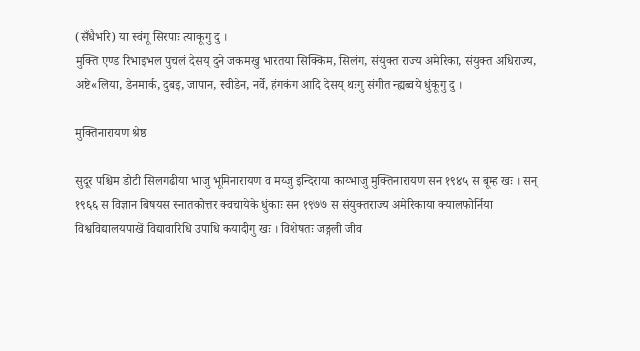(सँधैभरि) या स्वंगू सिरपाः त्याकूगु दु ।
मुक्ति एण्ड रिभाइभल पुचलं देसय्‌ दुने जकमखु भारतया सिक्किम, सिलंग, संयुक्त राज्य अमेरिका, संयुक्त अधिराज्य, अष्टे«लिया, डेनमार्क, दुबइ, जापान, स्वीडेन, नर्वे, हंगकंग आदि देसय्‌ थःगु संगीत न्ह्यब्वये धुंकूगु दु ।

मुक्तिनारायण श्रेष्ठ

सुदूर पश्चिम डोटी सिलगढीया भाजु भूमिनारायण व मय्जु इन्दिराया काय्भाजु मुक्तिनारायण सन १९४५ स बूम्ह खः । सन् १९६६ स विज्ञान बिषयस स्नातकोत्तर क्वचायेके धुंकाः सन १९७७ स संयुक्तराज्य अमेरिकाया क्यालफोर्निया विश्वविद्यालयपाखें विद्यावारिधि उपाधि कयादीगु खः । विशेषतः जङ्गली जीव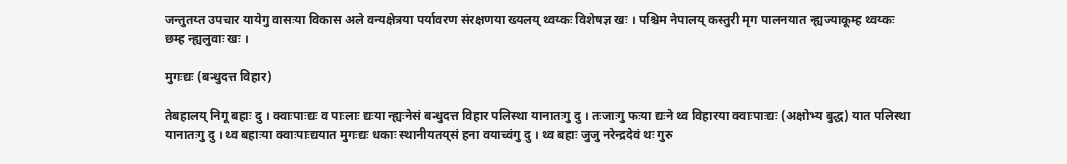जन्तुतय्त उपचार यायेगु वासःया विकास अले वन्यक्षेत्रया पर्यावरण संरक्षणया ख्यलय् थ्वय्कः विशेषज्ञ खः । पश्चिम नेपालय् कस्तुरी मृग पालनयात न्ह्यज्याकूम्ह थ्वय्कः छम्ह न्ह्यलुवाः खः ।

मुगःद्यः (बन्धुदत्त विहार)

तेबहालय्‌ निगू बहाः दु । क्वाःपाःद्यः व पाःलाः द्यःया न्ह्यःनेसं बन्धुदत्त विहार पलिस्था यानातःगु दु । तःजाःगु फःया द्यःने थ्व विहारया क्वाःपाःद्यः (अक्षोभ्य बुद्ध) यात पलिस्था यानातःगु दु । थ्व बहाःया क्वाःपाःद्ययात मुगःद्यः धकाः स्थानीयतय्‌सं हना वयाच्वंगु दु । थ्व बहाः जुजु नरेन्द्रदेवं थः गुरु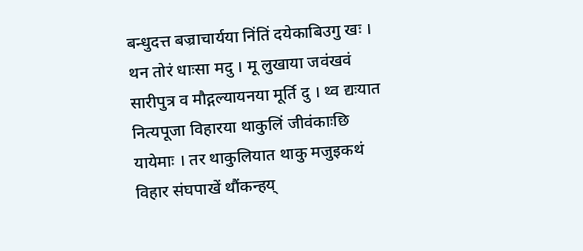बन्धुदत्त बज्राचार्यया निंतिं दयेकाबिउगु खः । थन तोरं धाःसा मदु । मू लुखाया जवंखवं सारीपुत्र व मौद्गल्यायनया मूर्ति दु । थ्व द्यःयात नित्यपूजा विहारया थाकुलिं जीवंकाःछि यायेमाः । तर थाकुलियात थाकु मजुइकथं विहार संघपाखें थौंकन्हय्‌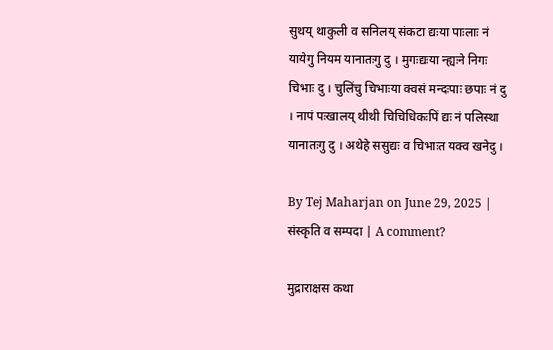सुथय्‌ थाकुली व सनिलय्‌ संकटा द्यःया पाःलाः नं यायेगु नियम यानातःगु दु । मुगःद्यःया न्ह्यःने निगः चिभाः दु । चुलिंचु चिभाःया क्वसं मन्दःपाः छपाः नं दु । नापं पःखालय्‌ थीथी चिचिधिकःपिं द्यः नं पलिस्था यानातःगु दु । अथेहे ससुद्यः व चिभाःत यक्व खनेदु ।

By Tej Maharjan on June 29, 2025 | संस्कृति व सम्पदा | A comment?

मुद्राराक्षस कथा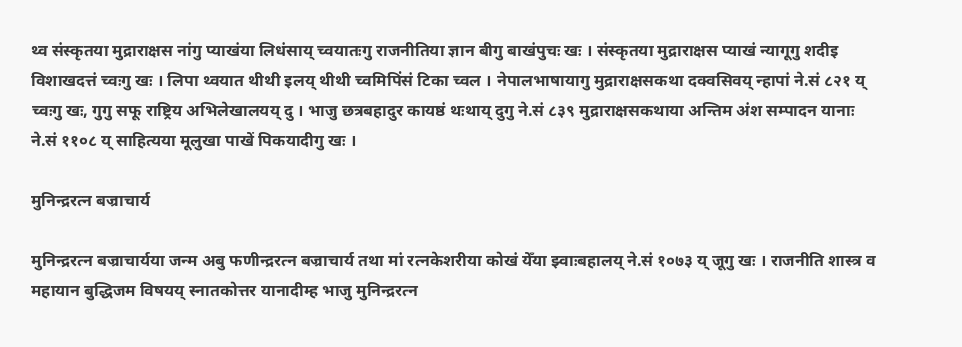थ्व संस्कृतया मुद्राराक्षस नांगु प्याखंया लिधंसाय् च्वयातःगु राजनीतिया ज्ञान बीगु बाखंपुचः खः । संस्कृतया मुद्राराक्षस प्याखं न्यागूगु शदीइ विशाखदत्तं च्वःगु खः । लिपा थ्वयात थीथी इलय् थीथी च्वमिपिंसं टिका च्वल । नेपालभाषायागु मुद्राराक्षसकथा दक्वसिवय् न्हापां ने.सं ८२१ य् च्वःगु खः, गुगु सफू राष्ट्रिय अभिलेखालयय् दु । भाजु छत्रबहादुर कायष्ठं थःथाय् दुगु ने.सं ८३९ मुद्राराक्षसकथाया अन्तिम अंश सम्पादन यानाः ने.सं ११०८ य् साहित्यया मूलुखा पाखें पिकयादीगु खः ।

मुनिन्द्ररत्न बज्राचार्य

मुनिन्द्ररत्न बज्राचार्यया जन्म अबु फणीन्द्ररत्न बज्राचार्य तथा मां रत्नकेशरीया कोखं येँया झ्वाःबहालय् ने.सं १०७३ य् जूगु खः । राजनीति शास्त्र व महायान बुद्धिजम विषयय् स्नातकोत्तर यानादीम्ह भाजु मुनिन्द्ररत्न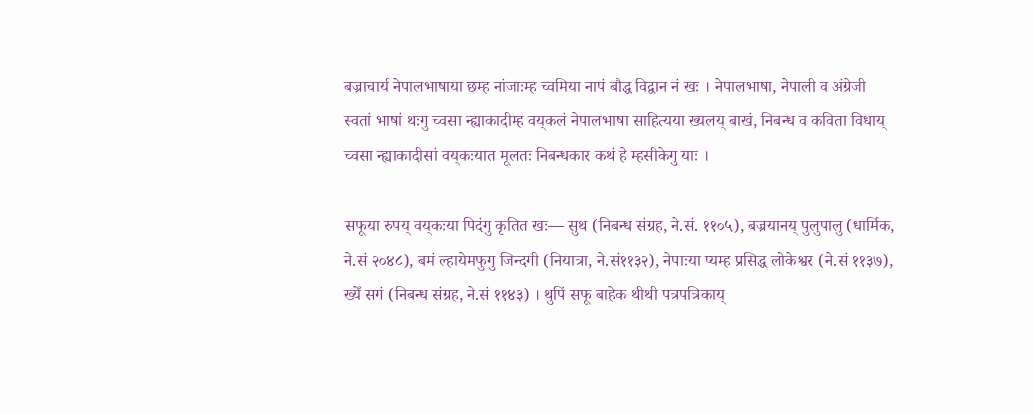बज्राचार्य नेपालभाषाया छम्ह नांजाःम्ह च्वमिया नापं बौद्ध विद्वान नं खः । नेपालभाषा, नेपाली व अंग्रेजी स्वतां भाषां थःगु च्वसा न्ह्याकादीम्ह वय्‌कलं नेपालभाषा साहित्यया ख्यलय् बाखं, निबन्ध व कविता विधाय् च्वसा न्ह्याकादीसां वय्‌कःयात मूलतः निबन्धकार कथं हे म्हसीकेगु याः ।

सफूया रुपय् वय्‌कःया पिदंगु कृतित खः— सुथ (निबन्ध संग्रह, ने.सं. ११०५), बज्रयानय् पुलुपालु (धार्मिक, ने.सं २०४८), बमं ल्हायेमफुगु जिन्दगी (नियात्रा, ने.सं११३२), नेपाःया प्यम्ह प्रसिद्ध लोकेश्वर (ने.सं ११३७), ख्येँ सगं (निबन्ध संग्रह, ने.सं ११४३) । थुपिं सफू बाहेक थीथी पत्रपत्रिकाय्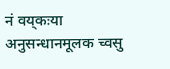नं वय्‌कःया अनुसन्धानमूलक च्वसु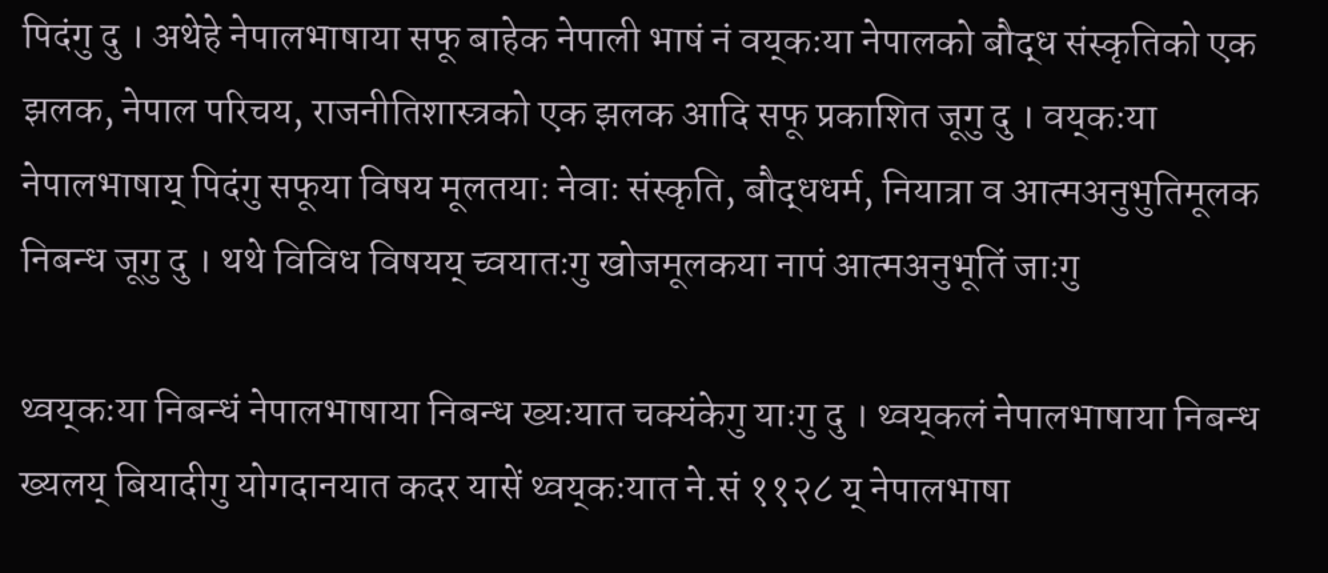पिदंगु दु । अथेहे नेपालभाषाया सफू बाहेक नेपाली भाषं नं वय्‌कःया नेपालको बौद्ध संस्कृतिको एक झलक, नेपाल परिचय, राजनीतिशास्त्रको एक झलक आदि सफू प्रकाशित जूगु दु । वय्‌कःया नेपालभाषाय् पिदंगु सफूया विषय मूलतयाः नेवाः संस्कृति, बौद्धधर्म, नियात्रा व आत्मअनुभुतिमूलक निबन्ध जूगु दु । थथे विविध विषयय् च्वयातःगु खोजमूलकया नापं आत्मअनुभूतिं जाःगु

थ्वय्‌कःया निबन्धं नेपालभाषाया निबन्ध ख्यःयात चक्यंकेगु याःगु दु । थ्वय्‌कलं नेपालभाषाया निबन्ध ख्यलय् बियादीगु योगदानयात कदर यासें थ्वय्‌कःयात ने.सं ११२८ य् नेपालभाषा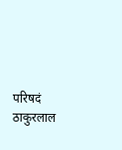परिषदं ठाकुरलाल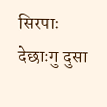सिरपाः देछाःगु दुसा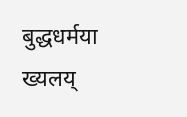बुद्धधर्मया ख्यलय्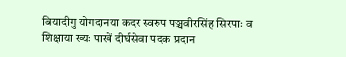बियादीगु योगदानया कदर स्वरुप पञ्चवीरसिंह सिरपाः व शिक्षाया ख्यः पाखें दीर्घसेवा पदक प्रदान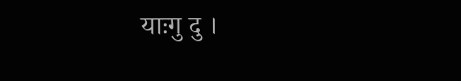याःगु दु ।